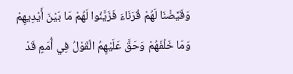وَقَيَّضْنَا لَهُمْ قُرَنَاءَ فَزَيَّنُوا لَهُمْ مَا بَيْنَ أَيْدِيهِمْ وَمَا خَلْفَهُمْ وَحَقَّ عَلَيْهِمُ الْقَوْلُ فِي أُمَمٍ قَدْ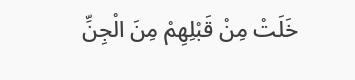خَلَتْ مِنْ قَبْلِهِمْ مِنَ الْجِنِّ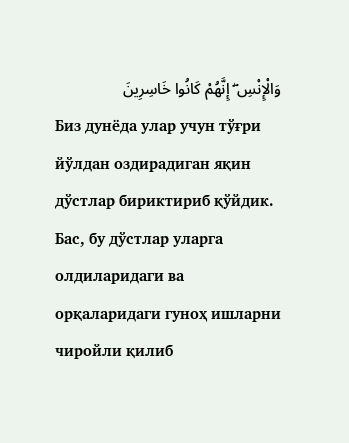وَالْإِنْسِ ۖ إِنَّهُمْ كَانُوا خَاسِرِينَ
Биз дунёда улар учун тўғри йўлдан оздирадиган яқин дўстлар бириктириб қўйдик. Бас, бу дўстлар уларга олдиларидаги ва орқаларидаги гуноҳ ишларни чиройли қилиб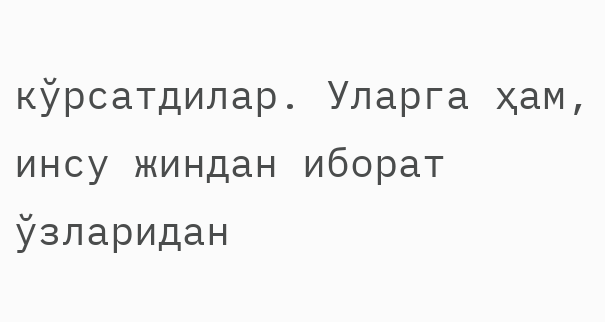кўрсатдилар. Уларга ҳам, инсу жиндан иборат ўзларидан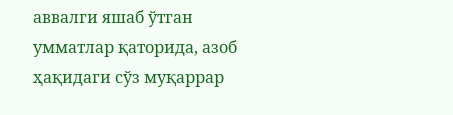аввалги яшаб ўтган умматлар қаторида, азоб ҳақидаги сўз муқаррар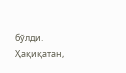бўлди. Ҳақиқатан,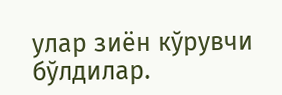улар зиён кўрувчи бўлдилар.